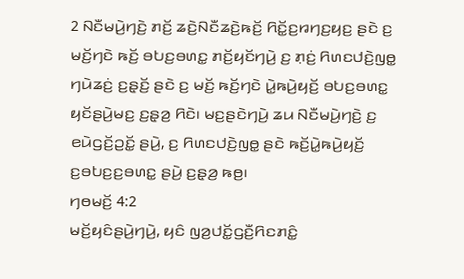2 ꤡꤢꤪꤗꤣꤧ꤬ꤚꤢꤧ꤬ ꤊꤢꤩ꤬ ꤘꤢꤧ꤬ꤡꤢꤪꤘꤢꤧ꤬ꤒꤢꤩ꤬ ꤖꤢꤩ꤭ꤢ꤬ꤙꤚꤢ꤬ꤟꤢ꤬ ꤔꤢꤧ ꤢ꤬ ꤗꤢꤩ꤬ꤚꤢꤧ ꤒꤢꤩ꤬ ꤋꤝꤢ꤬ꤋꤛꤢ꤭ ꤊꤢꤩ꤬ꤟꤢꤩꤚꤣꤧ꤬ ꤢ꤬ ꤊ꤫ꤢꤦ꤬ ꤖꤛꤢꤓꤢꤧ꤬ꤜꤥ꤭ ꤚꤣꤧꤘꤢꤦ꤬ ꤢ꤬ꤔ꤫ꤢꤩ꤬ ꤔꤢꤧ ꤢ꤬ ꤗꤢꤩ꤬ ꤒꤢꤩ꤬ꤚꤢꤧ ꤣꤧ꤭ꤒꤣꤧ꤬ꤟꤢꤩ꤬ ꤋꤝꤢ꤬ꤋꤛꤢ꤭ ꤟꤢꤩꤔꤣꤧ꤬ꤗꤢ꤬ ꤢ꤬ꤔ꤫ꤤ꤬ ꤖꤢꤧ꤯ ꤗꤢ꤬ꤔꤢꤧꤚꤣꤧ꤬ ꤘꤣ ꤡꤢꤪꤗꤣꤧ꤬ꤚꤢꤧ꤬ ꤢ꤬ ꤕꤣꤧꤞꤢꤩ꤬ꤑꤢꤩ꤭ ꤔꤣꤧ꤬, ꤢ꤬ ꤖꤛꤢꤓꤢꤧ꤬ꤜꤥ꤭ ꤔꤢꤧ ꤒꤢꤩ꤬ꤣꤧ꤭ꤒꤣꤧ꤬ꤟꤢꤩ꤬ ꤢ꤬ꤋꤝꤢ꤬ꤢ꤬ꤋꤛꤢ꤭ ꤔꤣꤧ꤬ ꤢ꤬ꤔ꤫ꤤ꤬ ꤒꤥ꤬꤯
ꤚꤥꤗꤢꤩ꤬ 4:2
ꤗꤢꤩ꤬ꤟꤢꤨꤔꤣꤧ꤬ꤚꤣꤧ꤬, ꤟꤢꤨ ꤜꤤ꤬ꤓꤢꤩ꤭ꤞꤢꤪ꤬ꤖꤢꤊꤢꤨ꤭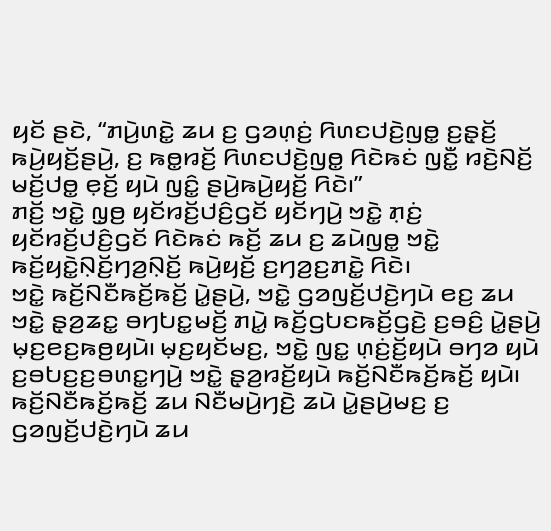ꤟꤢꤩ ꤔꤢꤧ, “ꤊꤣꤧ꤬ꤛꤢꤧ꤭ ꤘꤣ ꤢ꤬ ꤞꤤꤛ꤫ꤢꤦ꤬ ꤖꤛꤢꤓꤢꤧ꤬ꤜꤥ꤭ ꤢ꤬ꤔ꤫ꤢꤩ꤬ ꤒꤣꤧ꤬ꤟꤢꤩ꤬ꤔꤣꤧ꤬, ꤢ꤬ ꤒꤥ꤭ꤙꤢꤩ꤬ ꤖꤛꤢꤓꤢꤧ꤬ꤜꤥ꤭ ꤖꤢꤧꤒꤢꤦ ꤜꤢꤪ꤭ ꤙꤢꤧ꤬ꤡꤢꤩ꤬ ꤗꤢꤩ꤬ꤓꤥ꤭ ꤕ꤫ꤢꤩ꤬ ꤟꤣꤧ ꤜꤢꤨ꤭ ꤔꤣꤧ꤬ꤒꤣꤧ꤬ꤟꤢꤩ꤬ ꤖꤢꤧ꤯”
ꤊꤢꤩ꤬ ꤠꤢꤧ꤭ ꤜ꤫ꤥ꤬ ꤟꤢꤩꤙꤢꤩ꤬ꤓꤢꤨ꤬ꤞꤢꤩ ꤟꤢꤩꤚꤣꤧ꤬ ꤠꤢꤧ꤭ ꤊ꤫ꤢꤦ꤬ ꤟꤢꤩꤙꤢꤩ꤬ꤓꤢꤨ꤬ꤞꤢꤩ ꤖꤢꤧꤒꤢꤦ ꤒꤢꤩ꤬ ꤘꤣ ꤢ꤬ ꤘꤣꤧꤜꤥ꤭ ꤠꤢꤧ꤭ ꤒꤢꤩ꤬ꤟꤢꤧ꤭ꤡ꤫ꤢꤩ꤬ꤚꤤ꤬ꤡ꤫ꤢꤩ꤬ ꤒꤣꤧ꤬ꤟꤢꤩ꤬ ꤢ꤬ꤚꤤ꤬ꤢ꤬ꤊꤢꤧ꤭ ꤖꤢꤧ꤯
ꤠꤢꤧ꤭ ꤒꤢꤩ꤬ꤡꤢꤪꤒꤢꤩ꤬ꤒꤢꤩ꤬ ꤣꤧ꤭ꤔꤣꤧ꤬, ꤠꤢꤧ꤭ ꤞꤤꤜꤢꤩ꤬ꤓꤢꤧ꤬ꤚꤣꤧ ꤕꤢ꤬ ꤘꤣ ꤠꤢꤧ꤭ ꤔ꤫ꤤ꤬ꤘꤢ꤭ ꤋꤚꤝꤢ꤭ꤗꤢꤩ꤬ ꤊꤣꤧ꤭ ꤒꤢꤩ꤬ꤞꤝꤢꤒꤢꤩ꤬ꤞꤢꤧ꤬ ꤢ꤬ꤋꤢꤨ꤬ ꤣꤧ꤭ꤔꤣꤧ꤬ ꤗ꤫ꤢ꤬ꤕꤢ꤬ꤒꤥ꤬ꤟꤣꤧ꤯ ꤗ꤫ꤢ꤬ꤟꤢꤩꤗꤢ꤬, ꤠꤢꤧ꤭ ꤜꤢ꤭ ꤛ꤫ꤢꤦ꤬ꤢꤩ꤬ꤟꤣꤧ ꤋꤚꤤ ꤟꤣꤧ ꤢ꤬ꤋꤝꤢ꤬ꤢ꤬ꤋꤛꤢ꤭ꤚꤣꤧ꤬ ꤠꤢꤧ꤭ ꤔ꤫ꤤ꤬ꤙꤢꤩ꤬ꤟꤣꤧ ꤒꤢꤩ꤬ꤡꤢꤪꤒꤢꤩ꤬ꤒꤢꤩ꤬ ꤟꤣꤧ꤯ ꤒꤢꤩ꤬ꤡꤢꤪꤒꤢꤩ꤬ꤒꤢꤩ꤬ ꤘꤣ ꤡꤢꤪꤗꤣꤧ꤬ꤚꤢꤧ꤬ ꤘꤣꤧ ꤣꤧ꤭ꤔꤣꤧ꤬ꤗꤢ꤬ ꤢ꤬ ꤞꤤꤜꤢꤩ꤬ꤓꤢꤧ꤬ꤚꤣꤧ ꤘꤣ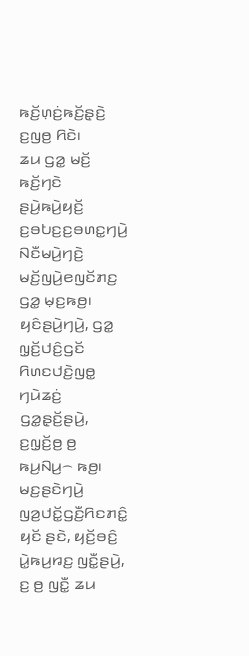ꤒꤢꤩ꤬ꤛ꤫ꤢꤦ꤬ꤒꤢꤩ꤬ꤔ꤫ꤢꤧ꤬ ꤢ꤬ꤜꤥ꤬ ꤖꤢꤧ꤯
ꤘꤣ ꤞꤤ꤭ ꤗꤢꤩ꤬ ꤒꤢꤩ꤬ꤚꤢꤧ ꤔꤣꤧ꤬ꤒꤣꤧ꤬ꤟꤢꤩ꤬ ꤢ꤬ꤋꤝꤢ꤬ꤢ꤬ꤋꤛꤢ꤭ꤚꤣꤧ꤬ ꤡꤢꤪꤗꤣꤧ꤬ꤚꤢꤧ꤬ ꤗꤢꤩ꤬ꤜꤣꤧ꤬ꤕꤜꤢꤩꤊꤢ꤬ ꤞꤤ꤭ ꤗ꤫ꤢ꤬ꤒꤥ꤬꤯ ꤟꤢꤨꤔꤣꤧ꤬ꤚꤣꤧ꤬, ꤞꤤ꤭ ꤜ꤫ꤢꤩ꤬ꤓꤢꤨ꤬ꤞꤢꤩ ꤖꤛꤢꤓꤢꤧ꤬ꤜꤥ꤭ ꤚꤣꤧꤘꤢꤦ꤬ ꤞꤤ꤭ꤔ꤫ꤢꤩ꤬ꤔꤣꤧ꤬, ꤢ꤬ꤜ꤫ꤢꤩ꤬ꤥ꤬ ꤥ꤬ ꤒꤣ꤬ꤡꤣ꤬꤮ ꤒꤥ꤬꤯
ꤗꤢ꤬ꤔꤢꤧꤚꤣꤧ꤬ ꤜꤤ꤬ꤓꤢꤩ꤭ꤞꤢꤪ꤬ꤖꤢꤊꤢꤨ꤭ ꤟꤢꤩ ꤔꤢꤧ, ꤟꤢꤩ꤬ꤋꤢꤨ꤬ ꤣꤧ꤭ꤒꤣ꤬ꤙꤢ꤬ ꤜꤢꤪ꤭ꤔꤣꤧ꤬, ꤢ꤬ ꤥ꤬ ꤜꤢꤪ꤭ ꤘꤣ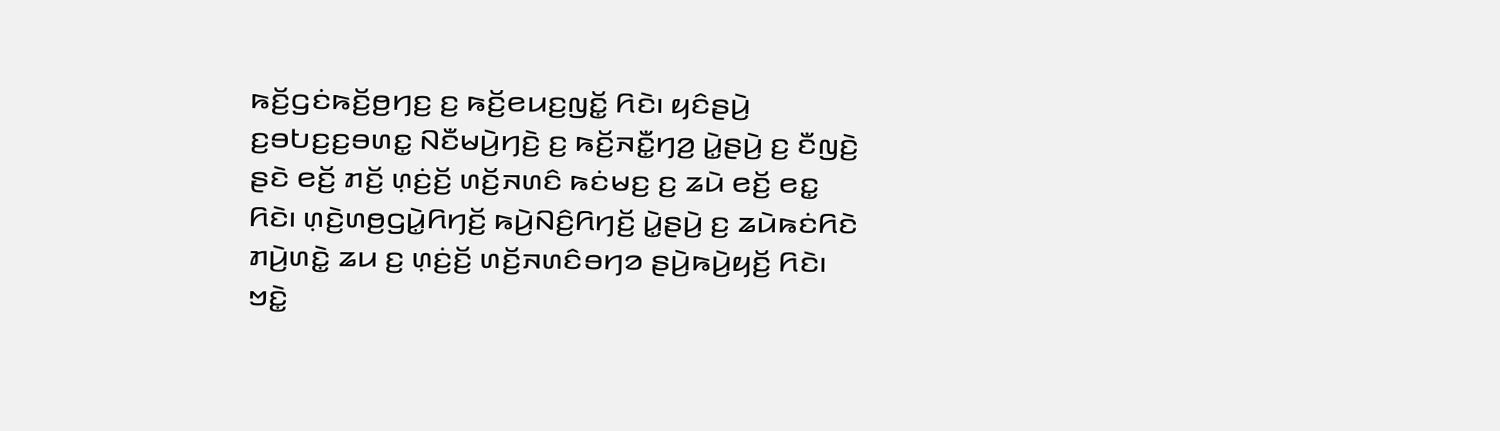ꤒꤢꤩ꤬ꤞꤢꤦꤒꤢꤩ꤬ꤥ꤬ꤚꤢ꤬ ꤢ꤬ ꤒꤢꤩ꤬ꤕꤣꤢ꤬ꤜꤢꤩ꤭ ꤖꤢꤧ꤯ ꤟꤢꤨꤔꤣꤧ꤬ ꤢ꤬ꤋꤝꤢ꤬ꤢ꤬ꤋꤛꤢ꤭ ꤡꤢꤪꤗꤣꤧ꤬ꤚꤢꤧ꤬ ꤢ꤬ ꤒꤢꤩ꤬ꤏꤢꤪ꤭ꤚꤤ꤬ ꤣꤧ꤭ꤔꤣꤧ꤬ ꤢ꤬ ꤢꤪꤜꤢꤧ꤬ ꤔꤢꤧ ꤕꤢꤩ꤬ ꤊꤢꤩ꤬ ꤛ꤫ꤢꤦ꤬ꤢꤩ꤬ ꤛꤢꤩ꤬ꤏꤛꤢꤨ ꤒꤢꤦꤗꤢ꤬ ꤢ꤬ ꤘꤣꤧ ꤕꤢꤩ꤬ ꤕꤢ꤭ ꤖꤢꤧ꤯ ꤛ꤫ꤢꤧ꤬ꤛꤥ꤬ꤞꤣꤧ꤭ꤖꤚꤢꤩ꤬ ꤒꤣꤧ꤬ꤡꤢꤨ꤬ꤖꤚꤢꤩ꤬ ꤣꤧ꤭ꤔꤣꤧ꤬ ꤢ꤬ ꤘꤣꤧꤒꤢꤦꤖꤢꤧ ꤊꤣꤧ꤬ꤛꤢꤧ꤭ ꤘꤣ ꤢ꤬ ꤛ꤫ꤢꤦ꤬ꤢꤩ꤬ ꤛꤢꤩ꤬ꤏꤛꤢꤨꤋꤚꤤ ꤔꤣꤧ꤬ꤒꤣꤧ꤬ꤟꤢꤩ꤬ ꤖꤢꤧ꤯
ꤠꤢꤧ꤭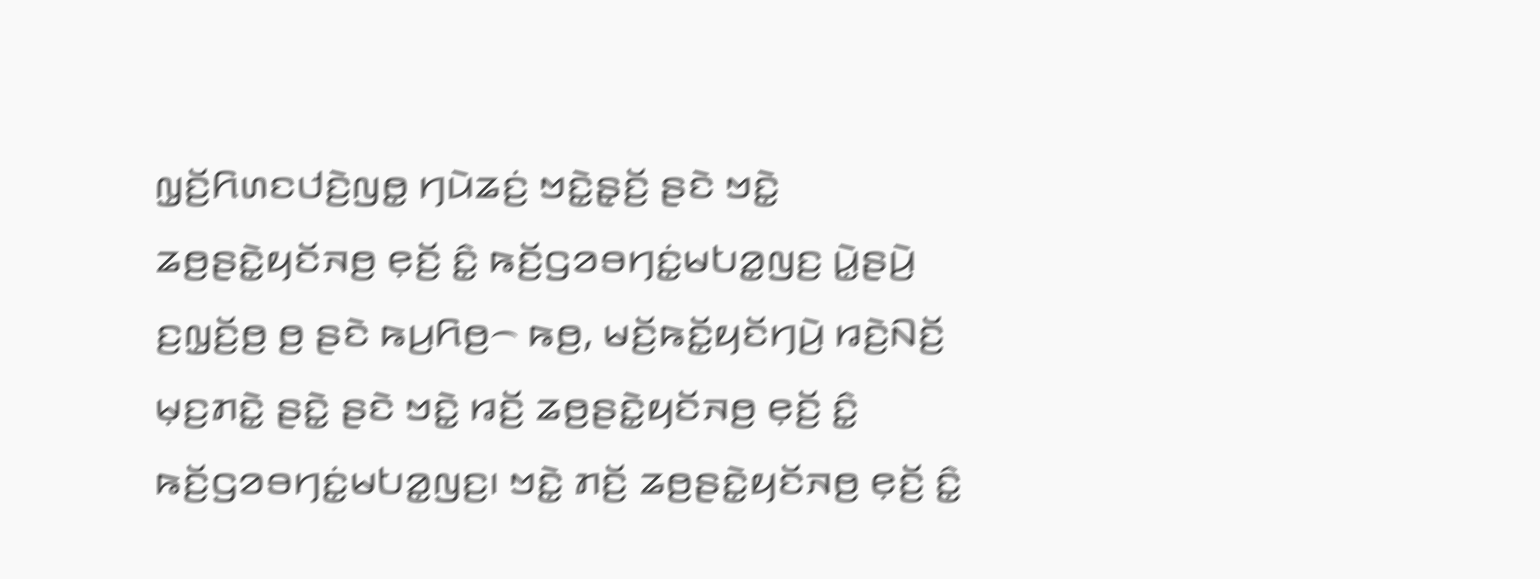ꤜ꤫ꤢꤩ꤬ꤖꤛꤢꤓꤢꤧ꤬ꤜꤥ꤭ ꤚꤣꤧꤘꤢꤦ꤬ ꤠꤢꤧ꤭ꤔ꤫ꤢꤩ꤬ ꤔꤢꤧ ꤠꤢꤧ꤭ ꤘꤥ꤬ꤔꤢꤧ꤭ꤟꤢꤩꤏꤥ꤬ ꤕ꤫ꤢꤩ꤬ ꤢꤨ꤭ ꤒꤢꤩ꤬ꤞꤤꤋꤚꤢꤦ꤭ꤗꤝꤤ꤭ꤜꤢ꤬ ꤣꤧ꤭ꤔꤣꤧ꤬ ꤢ꤬ꤜ꤫ꤢꤩ꤬ꤥ꤬ ꤥ꤬ ꤔꤢꤧ ꤒꤣ꤬ꤖꤥ꤬꤮ ꤒꤥ꤬, ꤗꤢꤩ꤬ꤒꤢꤩ꤭ꤟꤢꤩꤚꤣꤧ꤬ ꤙꤢꤧ꤬ꤡꤢꤩ꤬ ꤗ꤫ꤢ꤬ꤊꤢꤧ꤭ ꤔꤢꤧ꤭ ꤔꤢꤧ ꤠꤢꤧ꤭ ꤙꤢꤩ꤬ ꤘꤥ꤬ꤔꤢꤧ꤭ꤟꤢꤩꤏꤥ꤬ ꤕ꤫ꤢꤩ꤬ ꤢꤨ꤭ ꤒꤢꤩ꤬ꤞꤤꤋꤚꤢꤦ꤭ꤗꤝꤤ꤭ꤜꤢ꤬꤯ ꤠꤢꤧ꤭ ꤊꤢꤩ꤬ ꤘꤥ꤬ꤔꤢꤧ꤭ꤟꤢꤩꤏꤥ꤬ ꤕ꤫ꤢꤩ꤬ ꤢꤨ꤭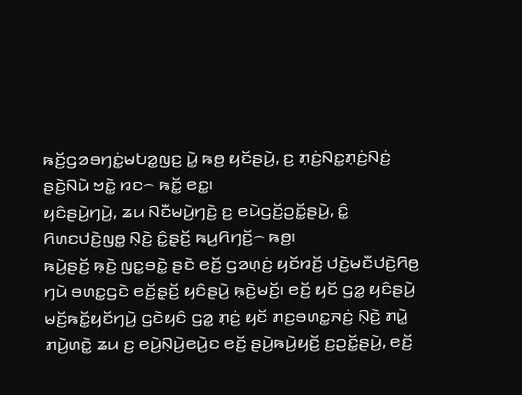ꤒꤢꤩ꤬ꤞꤤꤋꤚꤢꤦ꤭ꤗꤝꤤ꤭ꤜꤢ꤬ ꤣꤧ꤭ ꤒꤥ꤬ ꤟꤢꤩꤔꤣꤧ꤬, ꤢ꤬ ꤊ꤫ꤢꤦ꤬ꤡꤢ꤭ꤊ꤫ꤢꤦ꤬ꤡꤢꤦ꤬ ꤔꤢꤧ꤬ꤡꤣꤧ ꤠꤢꤧ꤭ ꤙꤢ꤮ ꤒꤢꤩ꤭ ꤕꤢ꤭꤯
ꤟꤢꤨꤔꤣꤧ꤬ꤚꤣꤧ꤬, ꤘꤣ ꤡꤢꤪꤗꤣꤧ꤬ꤚꤢꤧ꤬ ꤢ꤬ ꤕꤣꤧꤞꤢꤩ꤬ꤑꤢꤩ꤭ꤔꤣꤧ꤬, ꤢꤨ꤭ ꤖꤛꤢꤓꤢꤧ꤬ꤜꤥ꤭ ꤡ꤫ꤢꤧ꤬ ꤢꤨ꤭ꤔ꤫ꤢꤩ꤬ ꤒꤣ꤬ꤖꤚꤢꤩ꤬꤮ ꤒꤥ꤬꤯
ꤒꤣꤧ꤬ꤔꤢꤩ꤬ ꤒ꤫ꤢꤧ꤬ ꤜꤢ꤭ꤋꤢꤧ꤭ ꤔꤢꤧ ꤕꤢꤩ꤬ ꤞꤤꤛ꤫ꤢꤦ꤬ ꤟꤢꤩꤙꤢꤩ꤬ ꤓꤢꤧ꤬ꤗꤢꤪꤓꤢꤧ꤬ꤖꤥ꤬ ꤚꤣꤧ ꤋꤛꤢ꤭ꤞꤢꤧ ꤕꤢꤩ꤬ꤔ꤫ꤢꤩ꤬ ꤟꤢꤨꤔꤣꤧ꤬ ꤒ꤫ꤢꤧ꤬ꤗꤢꤩ꤬꤯ ꤕꤢꤩ꤬ ꤟꤢꤩ ꤞꤤ꤭ ꤟꤢꤨꤔꤣꤧ꤬ ꤗꤢꤩ꤬ꤒꤢꤩ꤭ꤟꤢꤩꤚꤣꤧ꤬ ꤞꤢꤧꤟꤢꤨ ꤞꤤ꤭ ꤊ꤫ꤢꤦ꤬ ꤟꤢꤩ ꤊꤢ꤬ꤋꤛꤢ꤭ꤏꤢꤦ꤬ ꤡ꤫ꤢꤧ꤬ ꤊꤣꤧ꤭ ꤊꤣꤧ꤬ꤛꤢꤧ꤭ ꤘꤣ ꤢ꤬ ꤕꤣꤧ꤬ꤡ꤫ꤣꤧ꤬ꤕꤣꤧ꤬ꤢ ꤕꤢꤩ꤬ ꤔꤣꤧ꤬ꤒꤣꤧ꤬ꤟꤢꤩ꤬ ꤢ꤬ꤑꤢꤩ꤭ꤔꤣꤧ꤬, ꤕꤢꤩ꤬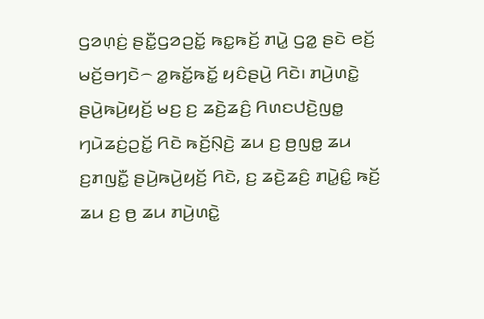ꤞꤤꤛ꤫ꤢꤦ꤬ ꤔꤢꤪ꤭ꤞꤤꤑꤢꤩ꤭ ꤒꤢ꤭ꤒꤢꤩ꤬ ꤊꤣꤧ꤭ ꤞꤤ꤭ ꤔꤢꤧ ꤕꤢꤩ꤬ ꤗꤢꤩ꤬ꤋꤚꤢꤧ꤮ ꤤ꤭ꤒꤢꤩ꤭ꤒꤢꤩ꤭ ꤟꤢꤨꤔꤣꤧ꤬ ꤖꤢꤧ꤯ ꤊꤣꤧ꤬ꤛꤢꤧ꤭ ꤔꤣꤧ꤬ꤒꤣꤧ꤬ꤟꤢꤩ꤬ ꤗꤢ꤬ ꤢ꤬ ꤘꤢꤧ꤬ꤘꤢꤨ꤬ ꤖꤛꤢꤓꤢꤧ꤬ꤜꤥ꤭ ꤚꤣꤧꤘꤢꤦ꤬ꤑꤢꤩ꤭ ꤖꤢꤧ ꤒꤢꤩ꤬ꤡ꤫ꤢꤧ꤬ ꤘꤣ ꤢ꤬ ꤥ꤬ꤜꤥ꤭ ꤘꤣ ꤢ꤬ꤊꤜꤢꤪ꤭ ꤔꤣꤧ꤬ꤒꤣꤧ꤬ꤟꤢꤩ꤬ ꤖꤢꤧ, ꤢ꤬ ꤘꤢꤧ꤬ꤘꤢꤨ꤬ ꤊꤣꤧ꤭ꤢꤨ꤭ ꤒꤢꤩ꤬ ꤘꤣ ꤢ꤬ ꤥ꤬ ꤘꤣ ꤊꤣꤧ꤬ꤛꤢꤧ꤭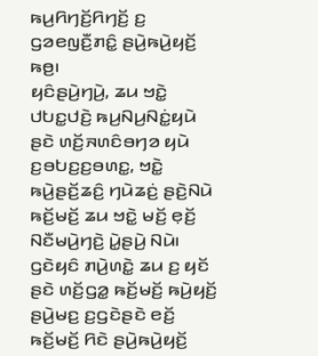ꤒꤣ꤬ꤖꤚꤢꤩ꤬ꤖꤚꤢꤩ꤬ ꤢ꤬ ꤞꤤꤕꤜꤢꤪ꤬ꤊꤢꤨ꤭ ꤔꤣꤧ꤬ꤒꤣꤧ꤬ꤟꤢꤩ꤬ ꤒꤥ꤬꤯
ꤟꤢꤨꤔꤣꤧ꤬ꤚꤣꤧ꤬, ꤘꤣ ꤠꤢꤧ꤭ ꤓꤝꤢ꤭ꤓꤢꤧ꤬ ꤒꤣ꤬ꤡꤣ꤬ꤡꤢꤦ꤭ꤟꤣꤧ ꤔꤢꤧ ꤛꤢꤩ꤬ꤏꤛꤢꤨꤋꤚꤤ ꤟꤣꤧ ꤢ꤬ꤋꤝꤢ꤬ꤢ꤬ꤋꤛꤢ꤭, ꤠꤢꤧ꤭ ꤒꤣꤧ꤬ꤔꤢꤩ꤬ꤘꤢꤨ꤬ ꤚꤣꤧꤘꤢꤦ꤬ ꤔꤢꤧ꤬ꤡꤣꤧ ꤒꤢꤩ꤬ꤗꤢꤩ꤬ ꤘꤣ ꤠꤢꤧ꤭ ꤗꤢꤩ꤬ ꤕ꤫ꤢꤩ꤬ ꤡꤢꤪꤗꤣꤧ꤬ꤚꤢꤧ꤬ ꤣꤧ꤭ꤔꤣꤧ꤬ ꤡꤣꤧ꤯
ꤞꤢꤧꤟꤢꤨ ꤊꤣꤧ꤬ꤛꤢꤧ꤭ ꤘꤣ ꤢ꤬ ꤟꤢꤩ ꤔꤢꤧ ꤛꤢꤩ꤬ꤞꤤ꤭ ꤒꤢꤩ꤬ꤗꤢꤩ꤬ ꤒꤣꤧ꤬ꤟꤢꤩ꤬ ꤔꤣꤧ꤬ꤗꤢ꤬ ꤢ꤬ꤞꤢꤧꤔꤢꤧ ꤕꤢꤩ꤬ ꤒꤢꤩ꤬ꤗꤢꤩ꤬ ꤖꤢꤧ ꤔꤣꤧ꤬ꤒꤣꤧ꤬ꤟꤢꤩ꤬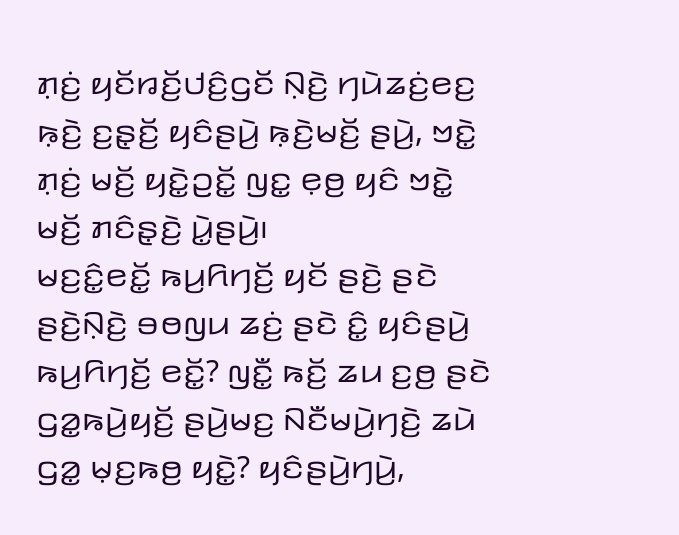ꤊ꤫ꤢꤦ꤬ ꤟꤢꤩꤙꤢꤩ꤬ꤓꤢꤨ꤬ꤞꤢꤩ ꤡ꤫ꤢꤧ꤬ ꤚꤣꤧꤘꤢꤦ꤬ꤕꤢ꤬ ꤒ꤫ꤢꤧ꤬ ꤢ꤬ꤔ꤫ꤢꤩ꤬ ꤟꤢꤨꤔꤣꤧ꤬ ꤒ꤫ꤢꤧ꤬ꤗꤢꤩ꤬ ꤔꤣꤧ꤬, ꤠꤢꤧ꤭ ꤊ꤫ꤢꤦ꤬ ꤗꤢꤩ꤬ ꤟꤢꤧ꤭ꤑꤢꤩ꤭ ꤜꤢ꤭ ꤕ꤫ꤥ꤬ ꤟꤢꤨ ꤠꤢꤧ꤭ ꤗꤢꤩ꤬ ꤊꤢꤨꤔ꤫ꤢꤧ꤬ ꤣꤧ꤭ꤔꤣꤧ꤬꤯
ꤗꤢ꤬ꤢꤨ꤭ꤕꤢꤩ꤭ ꤒꤣ꤬ꤖꤚꤢꤩ꤬ ꤟꤢꤩ ꤔꤢꤧ꤬ ꤔꤢꤧ ꤔꤢꤧ꤬ꤡ꤫ꤢꤧ꤬ ꤋꤥꤜꤣ ꤘꤢꤦ꤬ ꤔꤢꤧ ꤢꤨ꤭ ꤟꤢꤨꤔꤣꤧ꤬ ꤒꤣ꤬ꤖꤚꤢꤩ꤬ ꤕꤢꤩ꤭? ꤜꤢꤪ꤭ ꤒꤢꤩ꤬ ꤘꤣ ꤢ꤬ꤥ꤬ ꤔꤢꤧ ꤞꤤ꤭ꤒꤣꤧ꤬ꤟꤢꤩ꤬ ꤔꤣꤧ꤬ꤗꤢ꤬ ꤡꤢꤪꤗꤣꤧ꤬ꤚꤢꤧ꤬ ꤘꤣꤧ ꤞꤤ꤭ ꤗ꤫ꤢ꤬ꤒꤥ꤬ ꤟꤢꤧ꤭? ꤟꤢꤨꤔꤣꤧ꤬ꤚꤣꤧ꤬,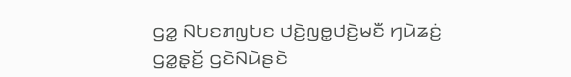ꤞꤤ꤭ ꤡꤝꤢꤊꤜꤝꤢ ꤓꤢꤧ꤬ꤜꤥ꤭ꤓꤢꤧ꤬ꤗꤢꤪ ꤚꤣꤧꤘꤢꤦ꤬ ꤞꤤ꤭ꤔ꤫ꤢꤩ꤬ ꤞꤢꤧꤡꤣꤧꤔꤢꤧ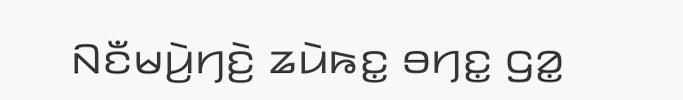ꤡꤢꤪꤗꤣꤧ꤬ꤚꤢꤧ꤬ ꤘꤣꤧꤒꤢ꤭ ꤋꤚꤢ꤭ ꤞꤤ꤭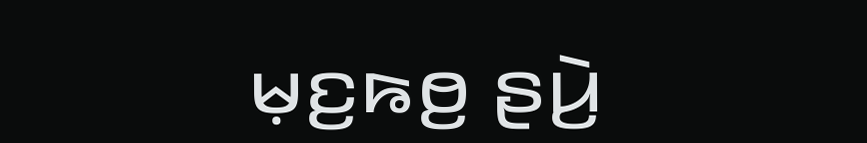ꤗ꤫ꤢ꤬ꤒꤥ꤬ ꤔꤣꤧ꤬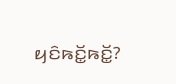ꤟꤢꤨꤒꤢꤩ꤭ꤒꤢꤩ꤭?